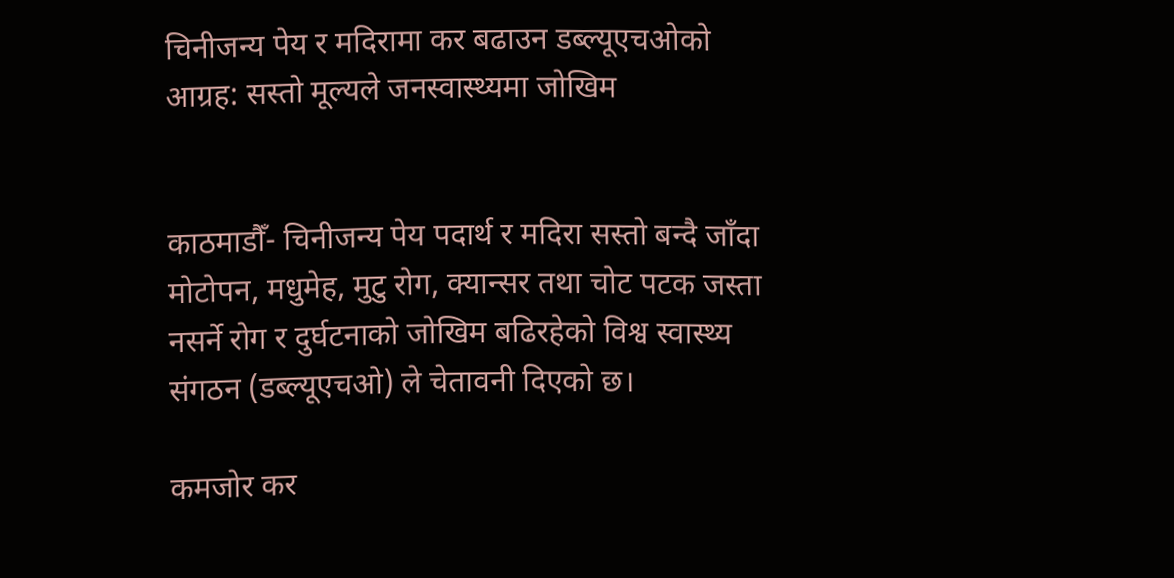चिनीजन्य पेय र मदिरामा कर बढाउन डब्ल्यूएचओको आग्रह: सस्तो मूल्यले जनस्वास्थ्यमा जोखिम


काठमाडौँ- चिनीजन्य पेय पदार्थ र मदिरा सस्तो बन्दै जाँदा मोटोपन, मधुमेह, मुटु रोग, क्यान्सर तथा चोट पटक जस्ता नसर्ने रोग र दुर्घटनाको जोखिम बढिरहेको विश्व स्वास्थ्य संगठन (डब्ल्यूएचओ) ले चेतावनी दिएको छ।

कमजोर कर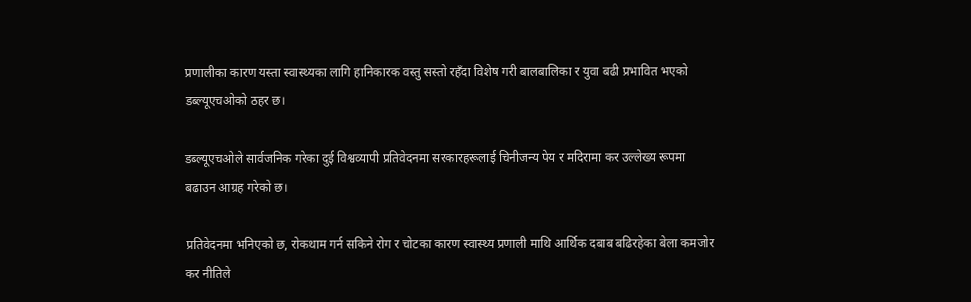प्रणालीका कारण यस्ता स्वास्थ्यका लागि हानिकारक वस्तु सस्तो रहँदा विशेष गरी बालबालिका र युवा बढी प्रभावित भएको डब्ल्यूएचओको ठहर छ।

डब्ल्यूएचओले सार्वजनिक गरेका दुई विश्वव्यापी प्रतिवेदनमा सरकारहरूलाई चिनीजन्य पेय र मदिरामा कर उल्लेख्य रूपमा बढाउन आग्रह गरेको छ।

प्रतिवेदनमा भनिएको छ, रोकथाम गर्न सकिने रोग र चोटका कारण स्वास्थ्य प्रणाली माथि आर्थिक दबाब बढिरहेका बेला कमजोर कर नीतिले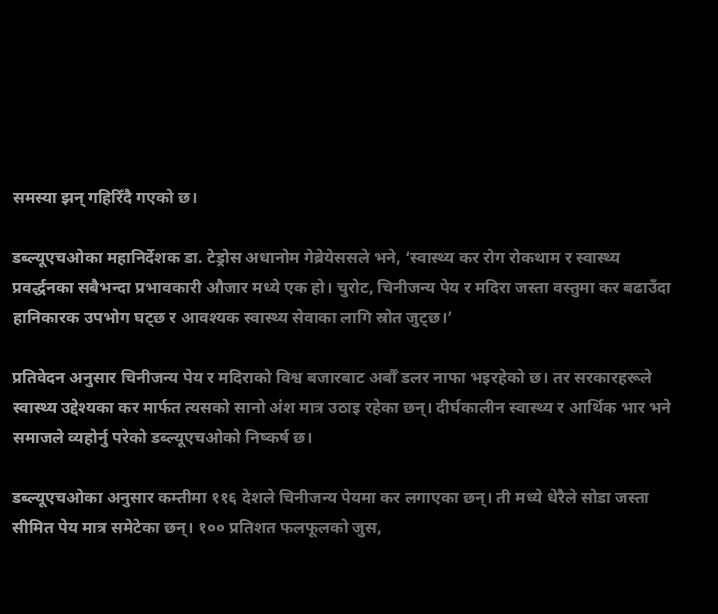समस्या झन् गहिरिँदै गएको छ।

डब्ल्यूएचओका महानिर्देशक डा. टेड्रोस अधानोम गेब्रेयेससले भने, ‘स्वास्थ्य कर रोग रोकथाम र स्वास्थ्य प्रवर्द्धनका सबैभन्दा प्रभावकारी औजार मध्ये एक हो। चुरोट, चिनीजन्य पेय र मदिरा जस्ता वस्तुमा कर बढाउँदा हानिकारक उपभोग घट्छ र आवश्यक स्वास्थ्य सेवाका लागि स्रोत जुट्छ।’

प्रतिवेदन अनुसार चिनीजन्य पेय र मदिराको विश्व बजारबाट अर्बौँ डलर नाफा भइरहेको छ। तर सरकारहरूले स्वास्थ्य उद्देश्यका कर मार्फत त्यसको सानो अंश मात्र उठाइ रहेका छन्। दीर्घकालीन स्वास्थ्य र आर्थिक भार भने समाजले व्यहोर्नु परेको डब्ल्यूएचओको निष्कर्ष छ।

डब्ल्यूएचओका अनुसार कम्तीमा ११६ देशले चिनीजन्य पेयमा कर लगाएका छन्। ती मध्ये धेरैले सोडा जस्ता सीमित पेय मात्र समेटेका छन्। १०० प्रतिशत फलफूलको जुस,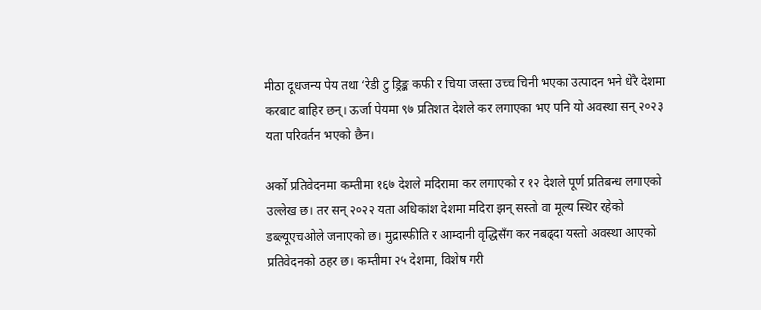मीठा दूधजन्य पेय तथा ‘रेडी टु ड्रिङ्क कफी र चिया जस्ता उच्च चिनी भएका उत्पादन भने धेरै देशमा करबाट बाहिर छन्। ऊर्जा पेयमा ९७ प्रतिशत देशले कर लगाएका भए पनि यो अवस्था सन् २०२३ यता परिवर्तन भएको छैन।

अर्को प्रतिवेदनमा कम्तीमा १६७ देशले मदिरामा कर लगाएको र १२ देशले पूर्ण प्रतिबन्ध लगाएको उल्लेख छ। तर सन् २०२२ यता अधिकांश देशमा मदिरा झन् सस्तो वा मूल्य स्थिर रहेको डब्ल्यूएचओले जनाएको छ। मुद्रास्फीति र आम्दानी वृद्धिसँग कर नबढ्दा यस्तो अवस्था आएको प्रतिवेदनको ठहर छ। कम्तीमा २५ देशमा, विशेष गरी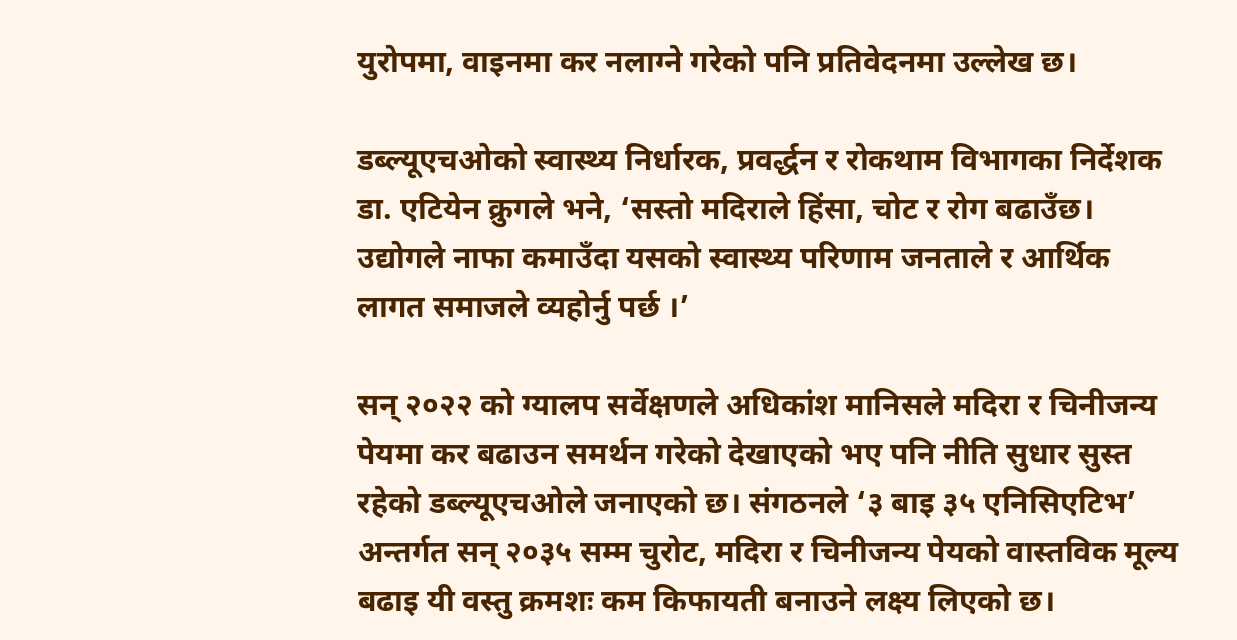युरोपमा, वाइनमा कर नलाग्ने गरेको पनि प्रतिवेदनमा उल्लेख छ।

डब्ल्यूएचओको स्वास्थ्य निर्धारक, प्रवर्द्धन र रोकथाम विभागका निर्देशक डा. एटियेन क्रुगले भने, ‘सस्तो मदिराले हिंसा, चोट र रोग बढाउँछ। उद्योगले नाफा कमाउँदा यसको स्वास्थ्य परिणाम जनताले र आर्थिक लागत समाजले व्यहोर्नु पर्छ ।’

सन् २०२२ को ग्यालप सर्वेक्षणले अधिकांश मानिसले मदिरा र चिनीजन्य पेयमा कर बढाउन समर्थन गरेको देखाएको भए पनि नीति सुधार सुस्त रहेको डब्ल्यूएचओले जनाएको छ। संगठनले ‘३ बाइ ३५ एनिसिएटिभ’ अन्तर्गत सन् २०३५ सम्म चुरोट, मदिरा र चिनीजन्य पेयको वास्तविक मूल्य बढाइ यी वस्तु क्रमशः कम किफायती बनाउने लक्ष्य लिएको छ।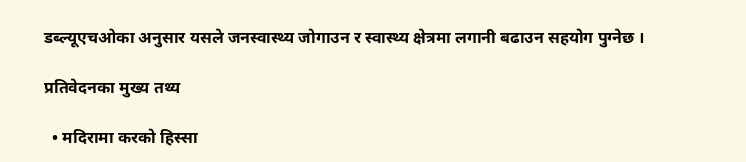डब्ल्यूएचओका अनुसार यसले जनस्वास्थ्य जोगाउन र स्वास्थ्य क्षेत्रमा लगानी बढाउन सहयोग पुग्नेछ ।

प्रतिवेदनका मुख्य तथ्य

  • मदिरामा करको हिस्सा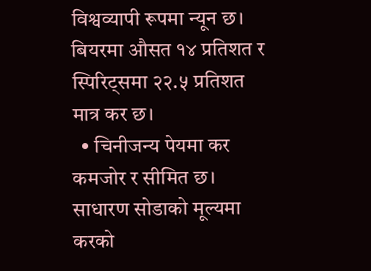विश्वव्यापी रूपमा न्यून छ। बियरमा औसत १४ प्रतिशत र स्पिरिट्समा २२.५ प्रतिशत मात्र कर छ।
  • चिनीजन्य पेयमा कर कमजोर र सीमित छ। साधारण सोडाको मूल्यमा करको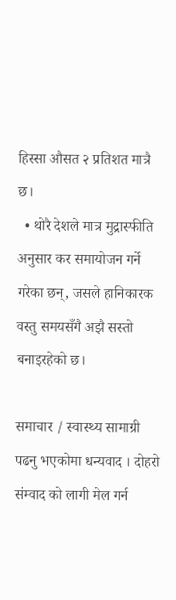हिस्सा औसत २ प्रतिशत मात्रै छ।
  • थोरै देशले मात्र मुद्रास्फीति अनुसार कर समायोजन गर्ने गरेका छन्, जसले हानिकारक वस्तु समयसँगै अझै सस्तो बनाइरहेको छ।

समाचार / स्वास्थ्य सामाग्री पढनु भएकोमा धन्यवाद । दोहरो संम्वाद को लागी मेल गर्न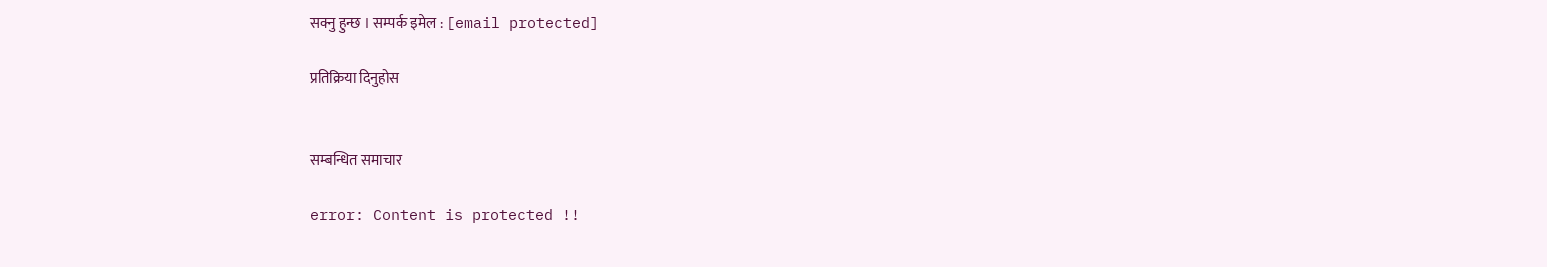सक्नु हुन्छ । सम्पर्क इमेल : [email protected]

प्रतिक्रिया दिनुहोस


सम्बन्धित समाचार

error: Content is protected !!